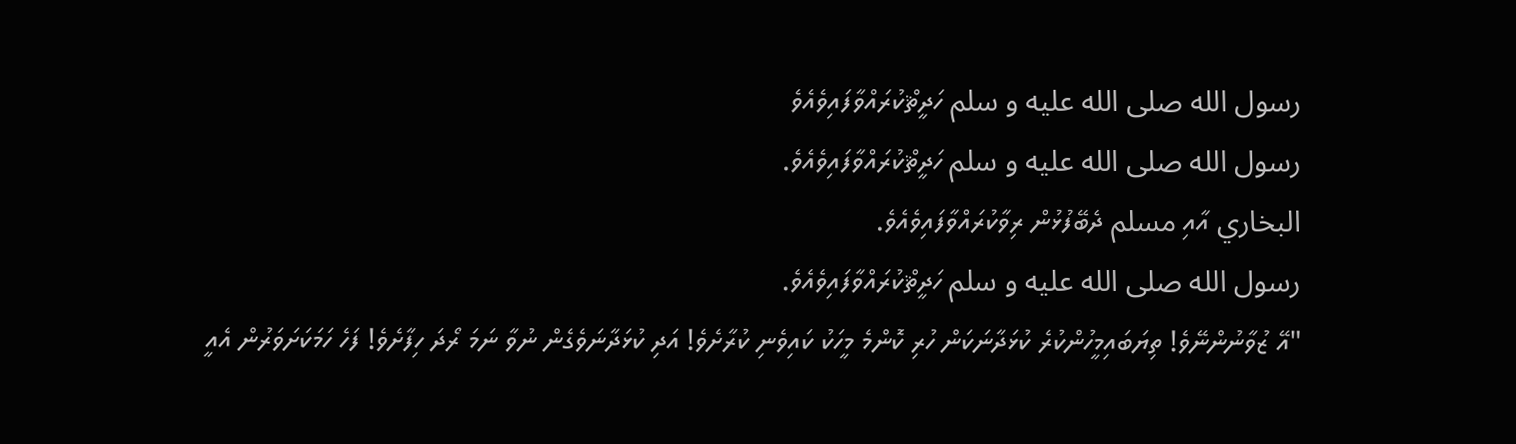رسول الله صلى الله عليه و سلم ހަދީޘްކުރައްވާފައިވެއެވެ
رسول الله صلى الله عليه و سلم ހަދީޘްކުރައްވާފައިވެއެވެ.
البخاري އާއި مسلم ދެބޭފުޅުން ރިވާކުރައްވާފައިވެއެވެ.
رسول الله صلى الله عليه و سلم ހަދީޘްކުރައްވާފައިވެއެވެ.
"އޭ ޒުވާނުންނޭވެ! ތިޔަބައިމީހުންކުރެ ކުޅަދާނަކަން ހުރި ކޮންމެ މީހަކު ކައިވެނި ކުރާށެވެ! އަދި ކުޅަދާނަވެގެން ނުވާ ނަމަ ރޯދަ ހިފާށެވެ! ފަހެ ހަމަކަށަވަރުން އެއީ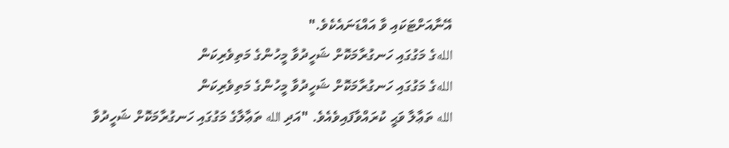އޭނާއަށްޓަކައި ވާ އައްޑަނައެކެވެ."
اللهގެ މަގުގައި ހަނގުރާމަކޮށް ޝަހީދުވާ މީހުންގެ މަތިވެރިކަން
اللهގެ މަގުގައި ހަނގުރާމަކޮށް ޝަހީދުވާ މީހުންގެ މަތިވެރިކަން
الله ތަޢާލާ ވަޙީ ކުރައްވާފައިވެއެވެ. "އަދި الله ތަޢާލާގެ މަގުގައި ހަނގުރާމަކޮށް ޝަހީދުވާ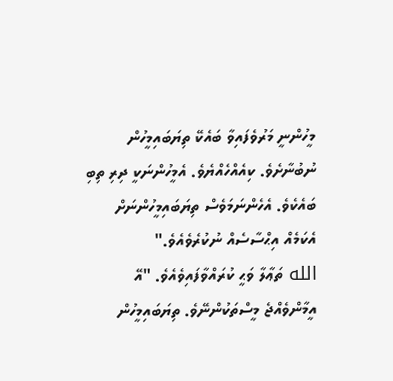މީހުންނީ މަރުވެފައިވާ ބައެކޭ ތިޔަބައިމީހުން ނުބުނާށެވެ. ކިއެއްހެއްޔެވެ. އެމީހުންނަކީ ދިރި ތިބި ބައެކެވެ. އެހެންނަމަވެސް ތިޔަބައިމީހުންނަށް އެކަމެއް އިޙްސާސެއް ނުކުރެވެއެވެ."
الله ތަޢާލާ ވަޙީ ކުރައްވާފައިވެއެވެ. "އޭ އީމާންވެއްޖެ މީސްތަކުންނޭވެ. ތިޔަބައިމީހުން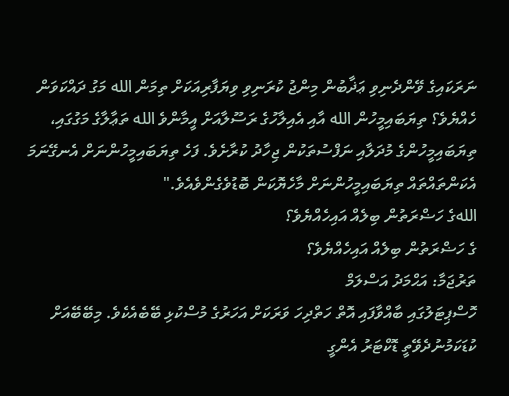ނަރަކައިގެ ވޭންދެނިވި ޢަޛާބުން މިންޖު ކުރަނިވި ވިޔަފާރިއަކަށް ތިމަން الله މަގު ދައްކަވަން ހެއްޔެވެ؟ ތިޔަބައިމީހުން الله އާއި އެއިލާހުގެ ރަސޫލާއަށް އީމާންވެ الله ތަޢާލާގެ މަގުގައި، ތިޔަބައިމީހުންގެ މުދަލާއި ނަފްސުތަކުން ޖިހާދު ކުރާށެވެ. ފަހެ ތިޔަބައިމީހުންނަށް އެނގޭނަމަ އެކަންތައްތައް ތިޔަބައިމީހުންނަށް މާހެޔޮކަން ބޮޑުވެގެންވެއެވެ."
اللهގެ ހަޟްރަތުން ބިލެއް އައިހެއްޔެވެ؟
ގެ ހަޟްރަތުން ބިލެއް އައިހެއްޔެވެ؟
ތަރުޖަމާ: އަޙްމަދު އަސްލަމް
ހޮސްޕިޓަލުގައި ބާއްވާފައި އޮތް ހަތްދިހަ ވަރަކަށް އަހަރުގެ މުސްކުޅި ބޭބެއެކެވެ. މިބޭބޭއަށް ކުޑަކަމުނުދެވޭތީ ޑޮކްޓަރު އެންގީ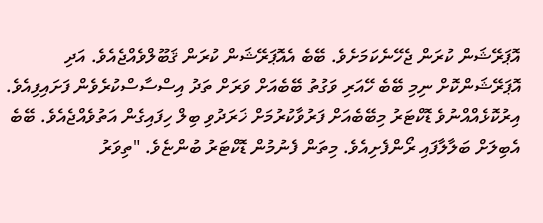އޮޕަރޭޝަން ކުރަން ޖެހޭނެކަމަށެވެ. ބޭބެ އެއޮޕަރޭޝަން ކުރަން ޤަބޫލްވެއްޖެއެވެ. އަދި އޮޕަރޭޝަންކޮށް ނިމި ބޭބެ ހޭއަރި ވަގުތު ބޭބެއަށް ވަރަށް ތަދު އިސްސާސްކުރެވެން ފަށައިފިއެވެ.
އިރުކޮޅެއްއްނުވެ ޑޮކްޓަރު މިބޭބެއަށް ފަރުވާކުރުމަށް ޚަރަދުވި ބިލް ހިފައިގެން އަތުވެއްޖެއެވެ. ބޭބެ އެބިލަށް ބަލާލާފައި ރޯންފެށިއެވެ. މިތަން ފެނުމުން ޑޮކްޓަރު ބުންޏެވެ. "ތިވަރު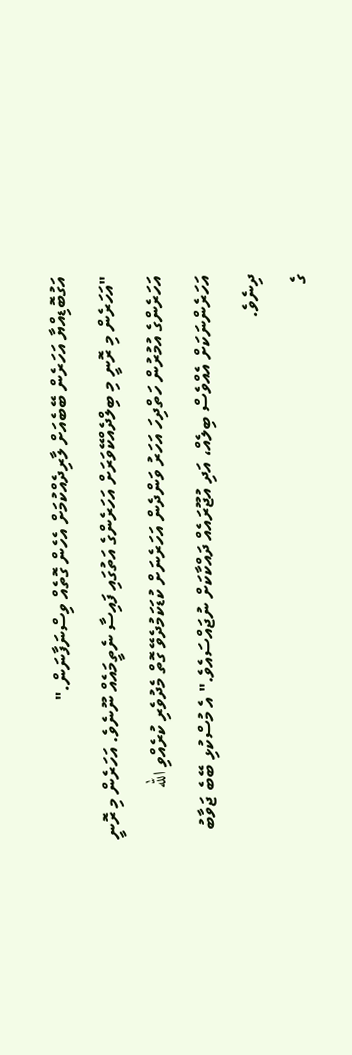އަގުބޮޑިއްޔާ އަހަރެން ބޭބެއަށް ލާރިދެއްކުމަށް އެހެން ގޮތެއް ވިސްނަފާނަން."
"އަހަރެން މި ރޮނީ މި ބިލްދެއްކޭވަރަށް އަހަރެންގެ އަތުގައި ފައިސާ ނެތީމައެއް ނޫނެވެ. އަހަރެން މި ރޮނީ އަހަރެންގެ އުމުރުން ހަތްދިހަ އަހަރު ވަންދެން އަހަރެނަށް ކުޑަކަމުދެވޭ ގޮތް މެދުވެރި ކުރެއްވި الله އަހަރެންނަކަށް އެއްވެސް ބިލެއް، އަދި އުޖޫރައެއް ދައްކާކަށް ނުޖައްސައެވެ." އެ މުސްކުޅި ބޭބެ ޖަވާބު ދިނެވެ.
ގެ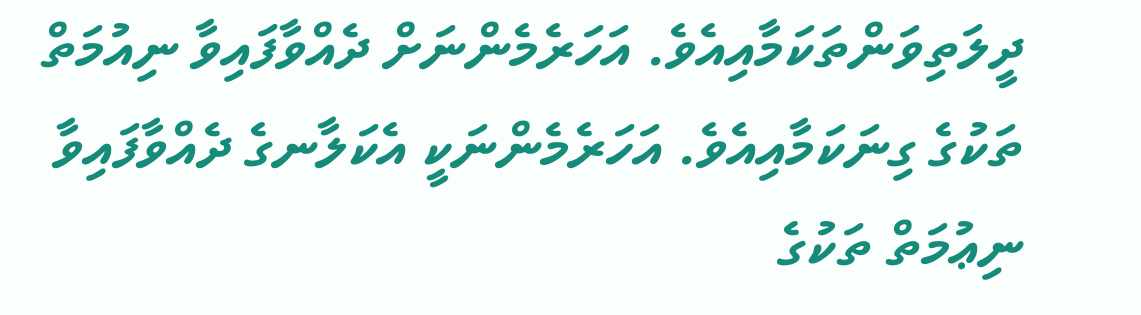ދީލަތިވަންތަކަމާއިއެވެ. އަހަރެމެންނަށް ދެއްވާފައިވާ ނިއުމަތް ތަކުގެ ގިނަކަމާއިއެވެ. އަހަރެމެންނަކީ އެކަލާނގެ ދެއްވާފައިވާ ނިޢުމަތް ތަކުގެ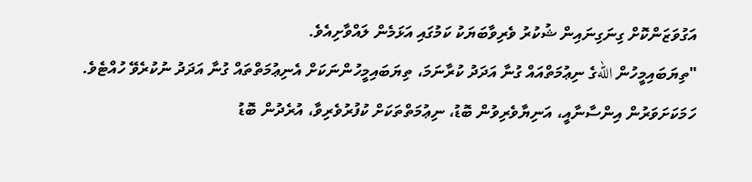އަގުވަޒަންކޮށް ގިނަގިނައިން ޝުކުރު ވެރިވާބަޔަކު ކަމުގައި އަޅަމެން ލައްވާށިއެވެ.
"ތިޔަބައިމީހުން اللهގެ ނިޢުމަތްއައް ގުނާ އަދަދު ކުރާނަމަ، ތިޔަބައިމީހުންނަކަށް އެނިޢުމަތްތައް ގުނާ އަދަދު ނުކުރެވޭ ހުއްޓެވެ. ހަމަކަށަވަރުން އިންސާނާއީ، އަނިޔާވެރިވުން ބޮޑު، ނިޢުމަތްތަކަށް ކުފުރުވެރިވާ، އުރެދުން ބޮޑު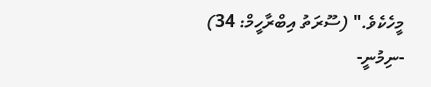މީހެކެވެ." (ސޫރަތު އިބްރާހީމް: 34)
-ނިމުނީ-